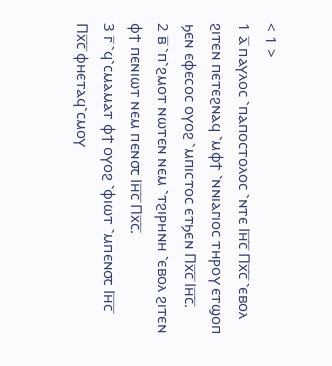< 1 >
1 ⲁ̅ ⲡⲁⲩⲗⲟⲥ ⳿ⲡⲁⲡⲟⲥⲧⲟⲗⲟⲥ ⳿ⲛⲧⲉ Ⲓⲏ̅ⲥ̅ Ⲡⲭ̅ⲥ̅ ⳿ⲉⲃⲟⲗ ϩⲓⲧⲉⲛ ⲡⲉⲧⲉϩⲛⲁϥ ⳿ⲙⲫϯ ⳿ⲛⲛⲓⲁⲅⲓⲟⲥ ⲧⲏⲣⲟⲩ ⲉⲧϣⲟⲡ ϧⲉⲛ ⲉⲫⲉⲥⲟⲥ ⲟⲩⲟϩ ⳿ⲙⲡⲓⲥⲧⲟⲥ ⲉⲧϧⲉⲛ Ⲡⲭ̅ⲥ̅ Ⲓⲏ̅ⲥ̅.
2 ⲃ̅ ⳿ⲡ⳿ϩⲙⲟⲧ ⲛⲱⲧⲉⲛ ⲛⲉⲙ ⳿ⲧϩⲓⲣⲏⲛⲏ ⳿ⲉⲃⲟⲗ ϩⲓⲧⲉⲛ ⲫϯ ⲡⲉⲛⲓⲱⲧ ⲛⲉⲙ ⲡⲉⲛ⳪ Ⲓⲏ̅ⲥ̅ Ⲡⲭ̅ⲥ̅.
3 ⲅ̅ ⳿ϥ⳿ⲥⲙⲁⲙⲁⲧ ⲫϯ ⲟⲩⲟϩ ⳿ⲫⲓⲱⲧ ⳿ⲙⲡⲉⲛ⳪ Ⲓⲏ̅ⲥ̅ Ⲡⲭ̅ⲥ̅ ⲫⲏⲉⲧⲁϥ⳿ⲥⲙⲟⲩ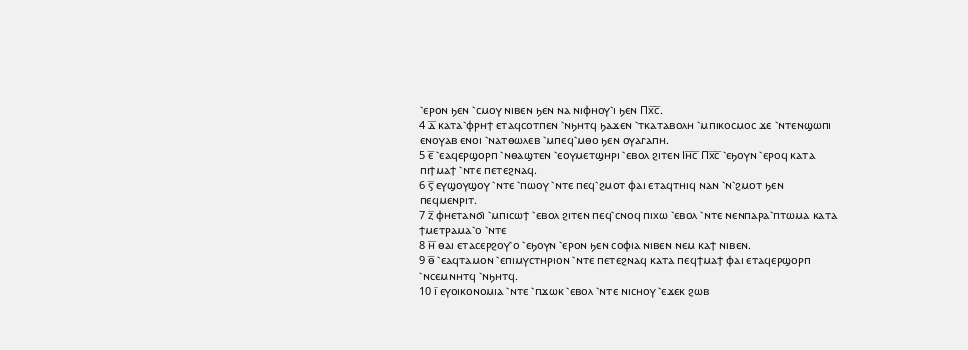⳿ⲉⲣⲟⲛ ϧⲉⲛ ⳿ⲥⲙⲟⲩ ⲛⲓⲃⲉⲛ ϧⲉⲛ ⲛⲁ ⲛⲓⲫⲏⲟⲩ⳿ⲓ ϧⲉⲛ Ⲡⲭ̅ⲥ̅.
4 ⲇ̅ ⲕⲁⲧⲁ⳿ⲫⲣⲏϯ ⲉⲧⲁϥⲥⲟⲧⲡⲉⲛ ⳿ⲛϧⲏⲧϥ ϧⲁϫⲉⲛ ⳿ⲧⲕⲁⲧⲁⲃⲟⲗⲏ ⳿ⲙⲡⲓⲕⲟⲥⲙⲟⲥ ϫⲉ ⳿ⲛⲧⲉⲛϣⲱⲡⲓ ⲉⲛⲟⲩⲁⲃ ⲉⲛⲟⲓ ⳿ⲛⲁⲧⲑⲱⲗⲉⲃ ⳿ⲙⲡⲉϥ⳿ⲙⲑⲟ ϧⲉⲛ ⲟⲩⲁⲅⲁⲡⲏ.
5 ⲉ̅ ⳿ⲉⲁϥⲉⲣϣⲟⲣⲡ ⳿ⲛⲑⲁϣⲧⲉⲛ ⳿ⲉⲟⲩⲙⲉⲧϣⲏⲣⲓ ⳿ⲉⲃⲟⲗ ϩⲓⲧⲉⲛ Ⲓⲏ̅ⲥ̅ Ⲡⲭ̅ⲥ̅ ⳿ⲉϧⲟⲩⲛ ⳿ⲉⲣⲟϥ ⲕⲁⲧⲁ ⲡⲓϯⲙⲁϯ ⳿ⲛⲧⲉ ⲡⲉⲧⲉϩⲛⲁϥ.
6 ⲋ̅ ⲉⲩϣⲟⲩϣⲟⲩ ⳿ⲛⲧⲉ ⳿ⲡⲱⲟⲩ ⳿ⲛⲧⲉ ⲡⲉϥ⳿ϩⲙⲟⲧ ⲫⲁⲓ ⲉⲧⲁϥⲧⲏⲓϥ ⲛⲁⲛ ⳿ⲛ⳿ϩⲙⲟⲧ ϧⲉⲛ ⲡⲉϥⲙⲉⲛⲣⲓⲧ.
7 ⲍ̅ ⲫⲏⲉⲧⲁⲛϭⲓ ⳿ⲙⲡⲓⲥⲱϯ ⳿ⲉⲃⲟⲗ ϩⲓⲧⲉⲛ ⲡⲉϥ⳿ⲥⲛⲟϥ ⲡⲓⲭⲱ ⳿ⲉⲃⲟⲗ ⳿ⲛⲧⲉ ⲛⲉⲛⲡⲁⲣⲁ⳿ⲡⲧⲱⲙⲁ ⲕⲁⲧⲁ ϯⲙⲉⲧⲣⲁⲙⲁ⳿ⲟ ⳿ⲛⲧⲉ
8 ⲏ̅ ⲑⲁⲓ ⲉⲧⲁⲥⲉⲣϩⲟⲩ⳿ⲟ ⳿ⲉϧⲟⲩⲛ ⳿ⲉⲣⲟⲛ ϧⲉⲛ ⲥⲟⲫⲓⲁ ⲛⲓⲃⲉⲛ ⲛⲉⲙ ⲕⲁϯ ⲛⲓⲃⲉⲛ.
9 ⲑ̅ ⳿ⲉⲁϥⲧⲁⲙⲟⲛ ⳿ⲉⲡⲓⲙⲩⲥⲧⲏⲣⲓⲟⲛ ⳿ⲛⲧⲉ ⲡⲉⲧⲉϩⲛⲁϥ ⲕⲁⲧⲁ ⲡⲉϥϯⲙⲁϯ ⲫⲁⲓ ⲉⲧⲁϥⲉⲣϣⲟⲣⲡ ⳿ⲛⲥⲉⲙⲛⲏⲧϥ ⳿ⲛϧⲏⲧϥ.
10 ⲓ̅ ⲉⲩⲟⲓⲕⲟⲛⲟⲙⲓⲁ ⳿ⲛⲧⲉ ⳿ⲡϫⲱⲕ ⳿ⲉⲃⲟⲗ ⳿ⲛⲧⲉ ⲛⲓⲥⲏⲟⲩ ⳿ⲉϫⲉⲕ ϩⲱⲃ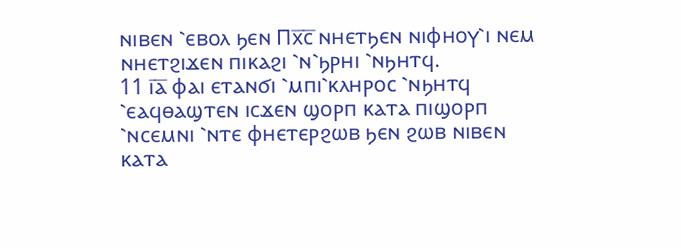ⲛⲓⲃⲉⲛ ⳿ⲉⲃⲟⲗ ϧⲉⲛ Ⲡⲭ̅ⲥ̅ ⲛⲏⲉⲧϧⲉⲛ ⲛⲓⲫⲏⲟⲩ⳿ⲓ ⲛⲉⲙ ⲛⲏⲉⲧϩⲓϫⲉⲛ ⲡⲓⲕⲁϩⲓ ⳿ⲛ⳿ϧⲣⲏⲓ ⳿ⲛϧⲏⲧϥ.
11 ⲓ̅ⲁ̅ ⲫⲁⲓ ⲉⲧⲁⲛϭⲓ ⳿ⲙⲡⲓ⳿ⲕⲗⲏⲣⲟⲥ ⳿ⲛϧⲏⲧϥ ⳿ⲉⲁϥⲑⲁϣⲧⲉⲛ ⲓⲥϫⲉⲛ ϣⲟⲣⲡ ⲕⲁⲧⲁ ⲡⲓϣⲟⲣⲡ ⳿ⲛⲥⲉⲙⲛⲓ ⳿ⲛⲧⲉ ⲫⲏⲉⲧⲉⲣϩⲱⲃ ϧⲉⲛ ϩⲱⲃ ⲛⲓⲃⲉⲛ ⲕⲁⲧⲁ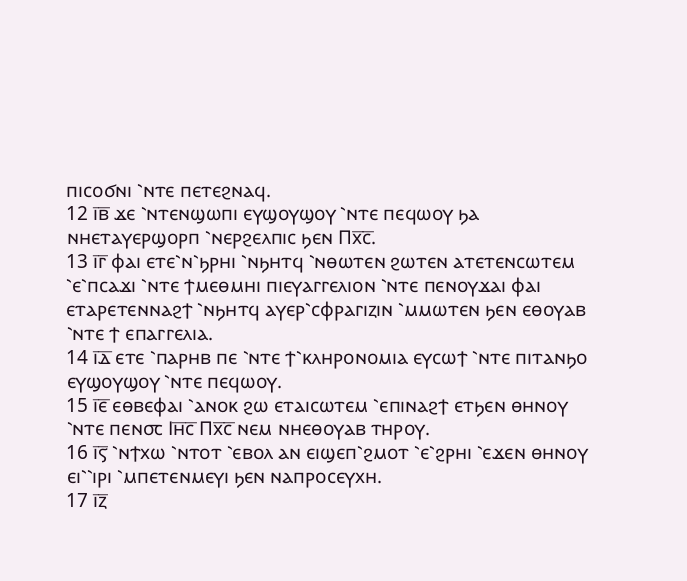ⲡⲓⲥⲟϭⲛⲓ ⳿ⲛⲧⲉ ⲡⲉⲧⲉϩⲛⲁϥ.
12 ⲓ̅ⲃ̅ ϫⲉ ⳿ⲛⲧⲉⲛϣⲱⲡⲓ ⲉⲩϣⲟⲩϣⲟⲩ ⳿ⲛⲧⲉ ⲡⲉϥⲱⲟⲩ ϧⲁ ⲛⲏⲉⲧⲁⲩⲉⲣϣⲟⲣⲡ ⳿ⲛⲉⲣϩⲉⲗⲡⲓⲥ ϧⲉⲛ Ⲡⲭ̅ⲥ̅.
13 ⲓ̅ⲅ̅ ⲫⲁⲓ ⲉⲧⲉ⳿ⲛ⳿ϧⲣⲏⲓ ⳿ⲛϧⲏⲧϥ ⳿ⲛⲑⲱⲧⲉⲛ ϩⲱⲧⲉⲛ ⲁⲧⲉⲧⲉⲛⲥⲱⲧⲉⲙ ⳿ⲉ⳿ⲡⲥⲁϫⲓ ⳿ⲛⲧⲉ ϯⲙⲉⲑⲙⲏⲓ ⲡⲓⲉⲩⲁⲅⲅⲉⲗⲓⲟⲛ ⳿ⲛⲧⲉ ⲡⲉⲛⲟⲩϫⲁⲓ ⲫⲁⲓ ⲉⲧⲁⲣⲉⲧⲉⲛⲛⲁϩϯ ⳿ⲛϧⲏⲧϥ ⲁⲩⲉⲣ⳿ⲥⲫⲣⲁⲅⲓⲍⲓⲛ ⳿ⲙⲙⲱⲧⲉⲛ ϧⲉⲛ ⲉⲑⲟⲩⲁⲃ ⳿ⲛⲧⲉ ϯ ⲉⲡⲁⲅⲅⲉⲗⲓⲁ.
14 ⲓ̅ⲇ̅ ⲉⲧⲉ ⳿ⲡⲁⲣⲏⲃ ⲡⲉ ⳿ⲛⲧⲉ ϯ⳿ⲕⲗⲏⲣⲟⲛⲟⲙⲓⲁ ⲉⲩⲥⲱϯ ⳿ⲛⲧⲉ ⲡⲓⲧⲁⲛϧⲟ ⲉⲩϣⲟⲩϣⲟⲩ ⳿ⲛⲧⲉ ⲡⲉϥⲱⲟⲩ.
15 ⲓ̅ⲉ̅ ⲉⲑⲃⲉⲫⲁⲓ ⳿ⲁⲛⲟⲕ ϩⲱ ⲉⲧⲁⲓⲥⲱⲧⲉⲙ ⳿ⲉⲡⲓⲛⲁϩϯ ⲉⲧϧⲉⲛ ⲑⲏⲛⲟⲩ ⳿ⲛⲧⲉ ⲡⲉⲛ⳪ Ⲓⲏ̅ⲥ̅ Ⲡⲭ̅ⲥ̅ ⲛⲉⲙ ⲛⲏⲉⲑⲟⲩⲁⲃ ⲧⲏⲣⲟⲩ.
16 ⲓ̅ⲋ̅ ⳿ⲛϯⲭⲱ ⳿ⲛⲧⲟⲧ ⳿ⲉⲃⲟⲗ ⲁⲛ ⲉⲓϣⲉⲡ⳿ϩⲙⲟⲧ ⳿ⲉ⳿ϩⲣⲏⲓ ⳿ⲉϫⲉⲛ ⲑⲏⲛⲟⲩ ⲉⲓ⳿⳿ⲓⲣⲓ ⳿ⲙⲡⲉⲧⲉⲛⲙⲉⲩⲓ ϧⲉⲛ ⲛⲁⲡⲣⲟⲥⲉⲩⲭⲏ.
17 ⲓ̅ⲍ̅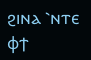ϩⲓⲛⲁ ⳿ⲛⲧⲉ ⲫϯ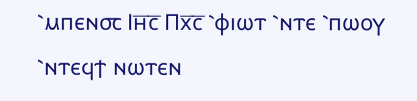⳿ⲙⲡⲉⲛ⳪ Ⲓⲏ̅ⲥ̅ Ⲡⲭ̅ⲥ̅ ⳿ⲫⲓⲱⲧ ⳿ⲛⲧⲉ ⳿ⲡⲱⲟⲩ ⳿ⲛⲧⲉϥϯ ⲛⲱⲧⲉⲛ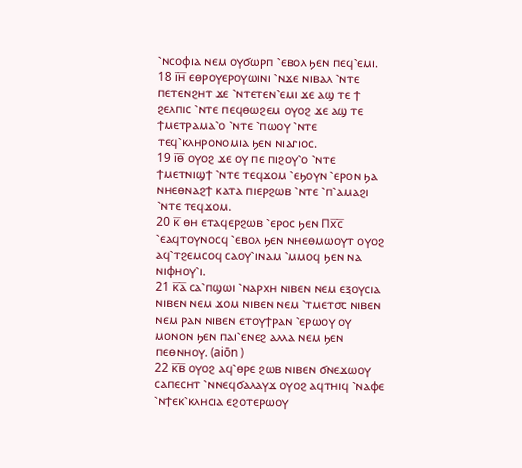⳿ⲛⲥⲟⲫⲓⲁ ⲛⲉⲙ ⲟⲩϭⲱⲣⲡ ⳿ⲉⲃⲟⲗ ϧⲉⲛ ⲡⲉϥ⳿ⲉⲙⲓ.
18 ⲓ̅ⲏ̅ ⲉⲑⲣⲟⲩⲉⲣⲟⲩⲱⲓⲛⲓ ⳿ⲛϫⲉ ⲛⲓⲃⲁⲗ ⳿ⲛⲧⲉ ⲡⲉⲧⲉⲛϩⲏⲧ ϫⲉ ⳿ⲛⲧⲉⲧⲉⲛ⳿ⲉⲙⲓ ϫⲉ ⲁϣ ⲧⲉ ϯ ϩⲉⲗⲡⲓⲥ ⳿ⲛⲧⲉ ⲡⲉϥⲑⲱϩⲉⲙ ⲟⲩⲟϩ ϫⲉ ⲁϣ ⲧⲉ ϯⲙⲉⲧⲣⲁⲙⲁ⳿ⲟ ⳿ⲛⲧⲉ ⳿ⲡⲱⲟⲩ ⳿ⲛⲧⲉ ⲧⲉϥ⳿ⲕⲗⲏⲣⲟⲛⲟⲙⲓⲁ ϧⲉⲛ ⲛⲓⲁⲅⲓⲟⲥ.
19 ⲓ̅ⲑ̅ ⲟⲩⲟϩ ϫⲉ ⲟⲩ ⲡⲉ ⲡⲓϩⲟⲩ⳿ⲟ ⳿ⲛⲧⲉ ϯⲙⲉⲧⲛⲓϣϯ ⳿ⲛⲧⲉ ⲧⲉϥϫⲟⲙ ⳿ⲉϧⲟⲩⲛ ⳿ⲉⲣⲟⲛ ϧⲁ ⲛⲏⲉⲑⲛⲁϩϯ ⲕⲁⲧⲁ ⲡⲓⲉⲣϩⲱⲃ ⳿ⲛⲧⲉ ⳿ⲡ⳿ⲁⲙⲁϩⲓ ⳿ⲛⲧⲉ ⲧⲉϥϫⲟⲙ.
20 ⲕ̅ ⲑⲏ ⲉⲧⲁϥⲉⲣϩⲱⲃ ⳿ⲉⲣⲟⲥ ϧⲉⲛ Ⲡⲭ̅ⲥ̅ ⳿ⲉⲁϥⲧⲟⲩⲛⲟⲥϥ ⳿ⲉⲃⲟⲗ ϧⲉⲛ ⲛⲏⲉⲑⲙⲱⲟⲩⲧ ⲟⲩⲟϩ ⲁϥ⳿ⲧϩⲉⲙⲥⲟϥ ⲥⲁⲟⲩ⳿ⲓⲛⲁⲙ ⳿ⲙⲙⲟϥ ϧⲉⲛ ⲛⲁ ⲛⲓⲫⲏⲟⲩ⳿ⲓ.
21 ⲕ̅ⲁ̅ ⲥⲁ⳿ⲡϣⲱⲓ ⳿ⲛⲁⲣⲭⲏ ⲛⲓⲃⲉⲛ ⲛⲉⲙ ⲉⲝⲟⲩⲥⲓⲁ ⲛⲓⲃⲉⲛ ⲛⲉⲙ ϫⲟⲙ ⲛⲓⲃⲉⲛ ⲛⲉⲙ ⳿ⲧⲙⲉⲧ⳪ ⲛⲓⲃⲉⲛ ⲛⲉⲙ ⲣⲁⲛ ⲛⲓⲃⲉⲛ ⲉⲧⲟⲩϯⲣⲁⲛ ⳿ⲉⲣⲱⲟⲩ ⲟⲩ ⲙⲟⲛⲟⲛ ϧⲉⲛ ⲡⲁⲓ⳿ⲉⲛⲉϩ ⲁⲗⲗⲁ ⲛⲉⲙ ϧⲉⲛ ⲡⲉⲑⲛⲏⲟⲩ. (aiōn )
22 ⲕ̅ⲃ̅ ⲟⲩⲟϩ ⲁϥ⳿ⲑⲣⲉ ϩⲱⲃ ⲛⲓⲃⲉⲛ ϭⲛⲉϫⲱⲟⲩ ⲥⲁⲡⲉⲥⲏⲧ ⳿ⲛⲛⲉϥϭⲁⲗⲁⲩϫ ⲟⲩⲟϩ ⲁϥⲧⲏⲓϥ ⳿ⲛⲁⲫⲉ ⳿ⲛϯⲉⲕ⳿ⲕⲗⲏⲥⲓⲁ ⲉϩⲟⲧⲉⲣⲱⲟⲩ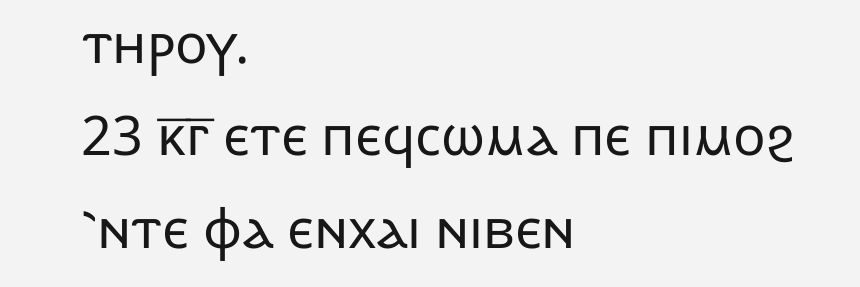ⲧⲏⲣⲟⲩ.
23 ⲕ̅ⲅ̅ ⲉⲧⲉ ⲡⲉϥⲥⲱⲙⲁ ⲡⲉ ⲡⲓⲙⲟϩ ⳿ⲛⲧⲉ ⲫⲁ ⲉⲛⲭⲁⲓ ⲛⲓⲃⲉⲛ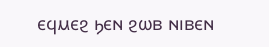ⲉϥⲙⲉϩ ϧⲉⲛ ϩⲱⲃ ⲛⲓⲃⲉⲛ